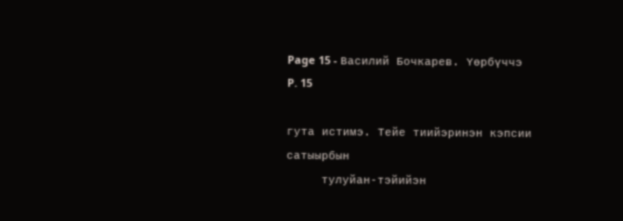Page 15 - Василий Бочкарев. Үөрбүччэ
P. 15

гута истимэ. Тейе тиийэринэн кэпсии сатыырбын
     тулуйан-тэйийэн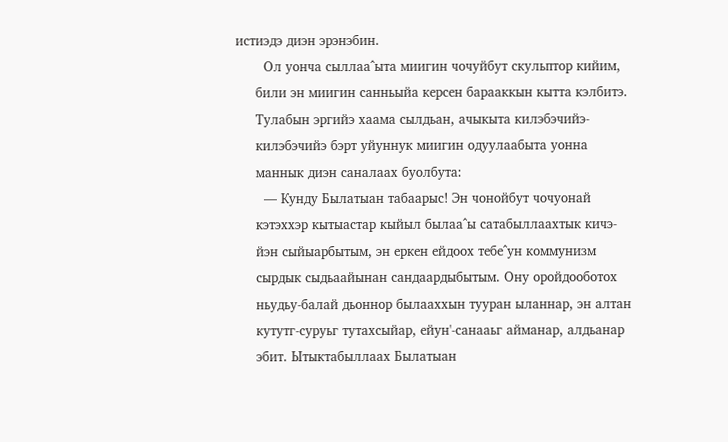истиэдэ диэн эрэнэбин.
       Ол уонча сыллаа^ыта миигин чочуйбут скульптор кийим,
     били эн миигин санньыйа керсен барааккын кытта кэлбитэ.
     Тулабын эргийэ хаама сылдьан, ачыкыта килэбэчийэ-
     килэбэчийэ бэрт уйуннук миигин одуулаабыта уонна
     маннык диэн саналаах буолбута:
       — Кунду Былатыан табаарыс! Эн чонойбут чочуонай
     кэтэххэр кытыастар кыйыл былаа^ы сатабыллаахтык кичэ-
     йэн сыйыарбытым, эн еркен ейдоох тебе^ун коммунизм
     сырдык сыдьаайынан сандаардыбытым. Ону оройдооботох
     ньудьу-балай дьоннор былааххын тууран ыланнар, эн алтан
     кутутг-суруьг тутахсыйар, ейун'-санааьг айманар, алдьанар
     эбит. Ытыктабыллаах Былатыан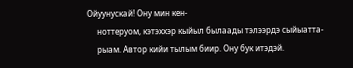Ойуунускай! Ону мин кен-
     ноттеруом, кэтэххэр кыйыл былаады тэлээрдэ сыйыатта-
     рыам. Автор кийи тылым биир. Ону бук итэдэй.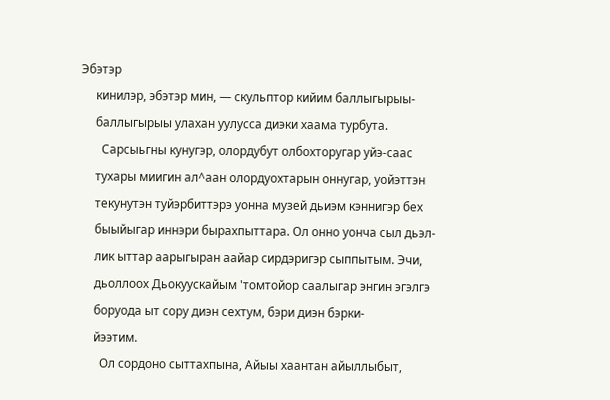Эбэтэр
     кинилэр, эбэтэр мин, — скульптор кийим баллыгырыы-
     баллыгырыы улахан уулусса диэки хаама турбута.
       Сарсыьгны кунугэр, олордубут олбохторугар уйэ-саас
     тухары миигин ал^аан олордуохтарын оннугар, уойэттэн
     текунутэн туйэрбиттэрэ уонна музей дьиэм кэннигэр бех
     быыйыгар иннэри бырахпыттара. Ол онно уонча сыл дьэл-
     лик ыттар аарыгыран аайар сирдэригэр сыппытым. Эчи,
     дьоллоох Дьокуускайым 'томтойор саалыгар энгин эгэлгэ
     боруода ыт сору диэн сехтум, бэри диэн бэрки-
     йээтим.
       Ол сордоно сыттахпына, Айыы хаантан айыллыбыт,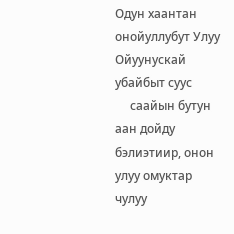Одун хаантан онойуллубут Улуу Ойуунускай убайбыт суус
     саайын бутун аан дойду бэлиэтиир, онон улуу омуктар чулуу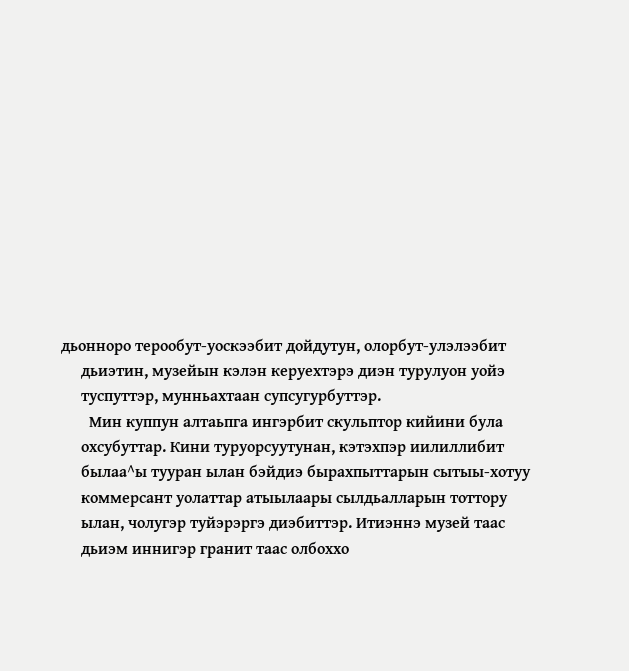дьонноро терообут-уоскээбит дойдутун, олорбут-улэлээбит
     дьиэтин, музейын кэлэн керуехтэрэ диэн турулуон уойэ
     туспуттэр, мунньахтаан супсугурбуттэр.
       Мин куппун алтаьпга ингэрбит скульптор кийини була
     охсубуттар. Кини туруорсуутунан, кэтэхпэр иилиллибит
     былаа^ы тууран ылан бэйдиэ бырахпыттарын сытыы-хотуу
     коммерсант уолаттар атыылаары сылдьалларын тоттору
     ылан, чолугэр туйэрэргэ диэбиттэр. Итиэннэ музей таас
     дьиэм иннигэр гранит таас олбоххо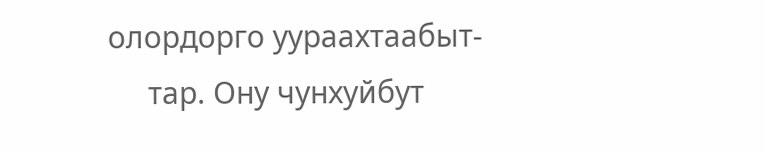олордорго уураахтаабыт-
     тар. Ону чунхуйбут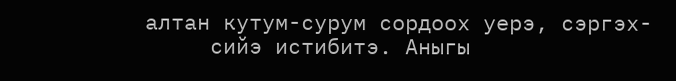алтан кутум-сурум сордоох уерэ, сэргэх-
     сийэ истибитэ. Аныгы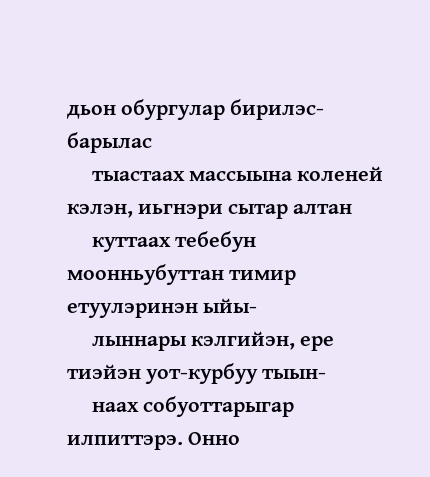дьон обургулар бирилэс-барылас
     тыастаах массыына коленей кэлэн, иьгнэри сытар алтан
     куттаах тебебун моонньубуттан тимир етуулэринэн ыйы-
     лыннары кэлгийэн, ере тиэйэн уот-курбуу тыын-
     наах собуоттарыгар илпиттэрэ. Онно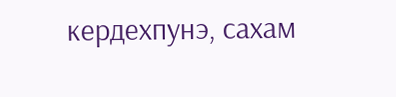кердехпунэ, сахам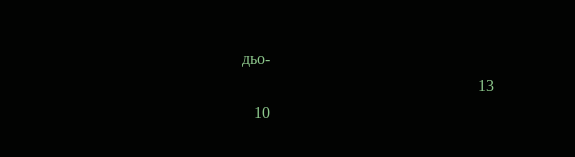дьо-
                                                           13
   10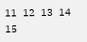11   12   13   14   15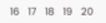16   17   18   19   20